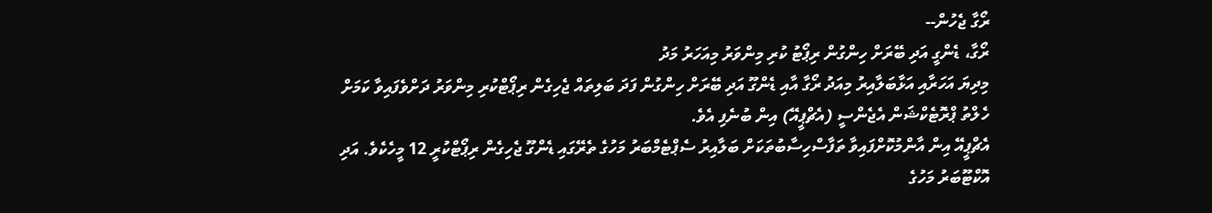ރޯގާ ޖެހުން--
ރޯގާ، ޑެންގީ އަދި ބޭރަށް ހިންގުން ރިޕޯޓު ކުރި މިންވަރު މިއަހަރު މަދު
މިދިޔަ އަހަރާއި އަޅާބަލާއިރު މިއަދު ރޯގާ އާއި ޑެންގޫ އަދި ބޭރަށް ހިންގުން ފަދަ ބަލިތައް ޖެހިގެން ރިޕޯޓްކުރި މިންވަރު ދަށްވެފައިވާ ކަމަށް ހެލްތު ޕްރޮޓެކްޝަން އެޖެންސީ (އެޗްޕީއޭ) އިން ބުނެފި އެވެ.
އެޗްޕީއޭ އިން އާންމުކޮށްފައިވާ ތަފާސްހިސާބުތަކަށް ބަލާއިރު ސެޕްޓެމްބަރު މަހުގެ ތެރޭގައި ޑެންގޫ ޖެހިގެން ރިޕޯޓްކުރީ 12 މީހެކެވެ. އަދި އޮކްޓޫބަރު މަހުގެ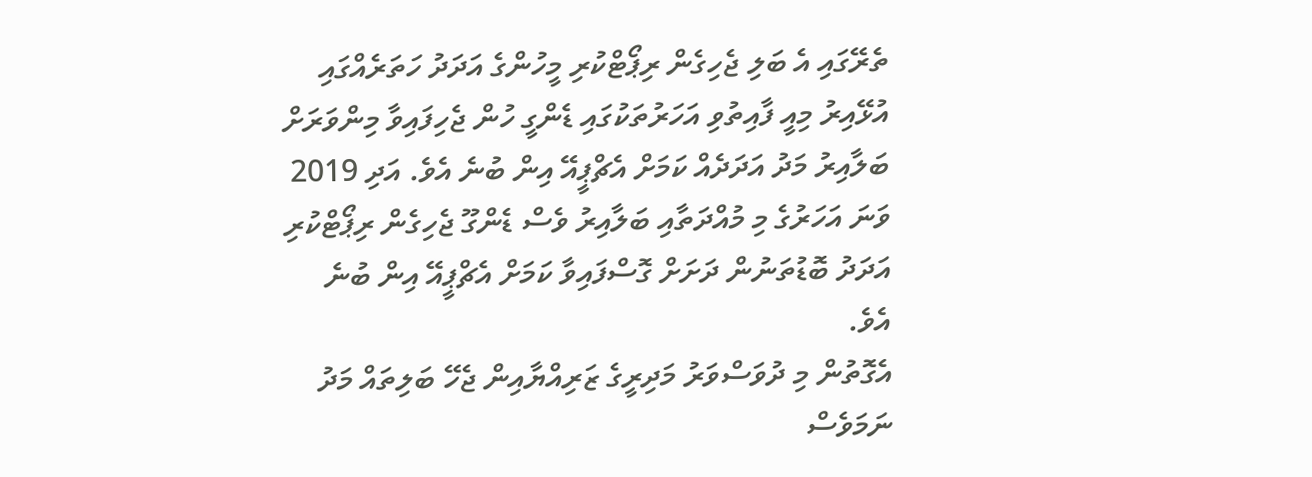ތެރޭގައި އެ ބަލި ޖެހިގެން ރިޕޯޓްކުރި މީހުންގެ އަދަދު ހަތަރެއްގައި އުޅޭއިރު މިއީ ފާއިތުވި އަހަރުތަކުގައި ޑެންގީ ހުން ޖެހިފައިވާ މިންވަރަށް ބަލާއިރު މަދު އަދަދެއް ކަމަށް އެޗްޕީއޭ އިން ބުނެ އެވެ. އަދި 2019 ވަނަ އަހަރުގެ މި މުއްދަތާއި ބަލާއިރު ވެސް ޑެންގޫ ޖެހިގެން ރިޕޯޓްކުރި އަދަދު ބޮޑުތަނުން ދަށަށް ގޮސްފައިވާ ކަމަށް އެޗްޕީއޭ އިން ބުނެ އެވެ.
އެގޮތުން މި ދުވަސްވަރު މަދިރީގެ ޒަރިއްޔާއިން ޖެހޭ ބަލިތައް މަދު ނަމަވެސް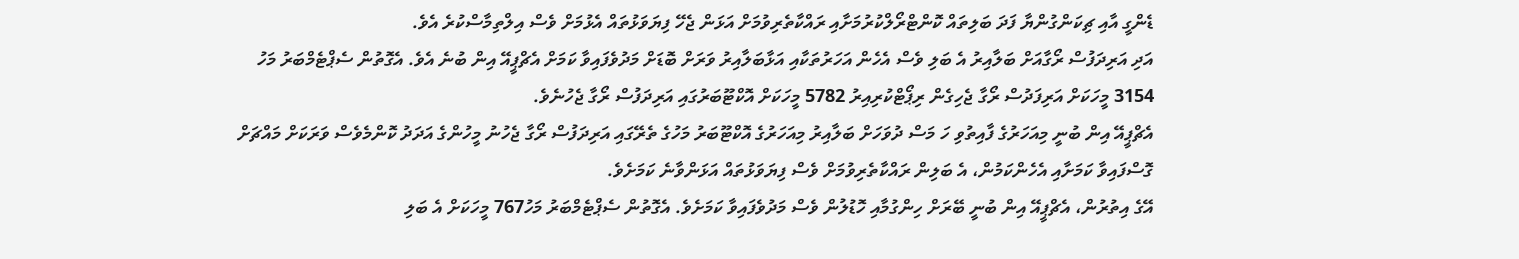ޑެންގީ އާއި ޗިކަންގުންޔާ ފަދަ ބަލިތައް ކޮންޓްރޯލްކުރުމަށާއި ރައްކާތެރިވުމަށް އަޅަން ޖެހޭ ފިޔަވަޅުތައް އެޅުމަށް ވެސް އިލްތިމާސްކުރެ އެވެ.
އަދި އަރިދަފުސް ރޯގާއަށް ބަލާއިރު އެ ބަލި ވެސް އެހެން އަހަރުތަކާއި އަޅާބަލާއިރު ވަރަށް ބޮޑަށް މަދުވެފައިވާ ކަމަށް އެޗްޕީއޭ އިން ބުނެ އެވެ. އެގޮތުން ސެޕްޓެމްބަރު މަހު 3154 މީހަކަށް އަރިފަދުސް ރޯގާ ޖެހިގެން ރިޕޯޓްކުރިއިރު 5782 މީހަކަށް އޮކްޓޫބަރުގައި އަރިދަފުސް ރޯގާ ޖެހުނެވެ.
އެޗްޕީއޭ އިން ބުނީ މިއަހަރުގެ ފާއިތުވި ހަ މަސް ދުވަހަށް ބަލާއިރު މިއަހަރުގެ އޮކްޓޫބަރު މަހުގެ ތެރޭގައި އަރިދަފުސް ރޯގާ ޖެހުނު މީހުންގެ އަދަދު ކޮންމެވެސް ވަރަކަށް މައްޗަށް ގޮސްފައިވާ ކަމަށާއި އެހެންކަމުން، އެ ބަލިން ރައްކާތެރިވުމަށް ވެސް ފިޔަވަޅުތައް އަޅަންވާނެ ކަމަށެވެ.
އޭގެ އިތުރުން، އެޗްޕީއޭ އިން ބުނީ ބޭރަށް ހިންގުމާއި ހޮޑުލުން ވެސް މަދުވެފައިވާ ކަމަށެވެ. އެގޮތުން ސެޕްޓެމްބަރު މަހު767 މީހަކަށް އެ ބަލި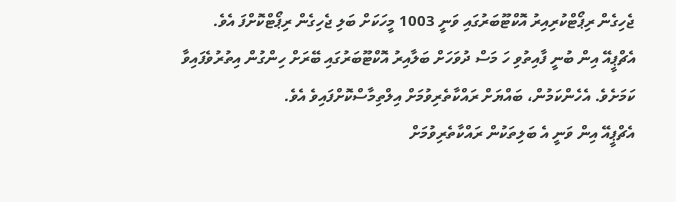ޖެހިގެން ރިޕޯޓްކުރިއިރު އޮކްޓޫބަރުގައި ވަނީ 1003 މީހަކަށް ބަލި ޖެހިގެން ރިޕޯޓްކޮށްފަ އެވެ. އެޗްޕީއޭ އިން ބުނީ ފާއިތުވި ހަ މަސް ދުވަހަށް ބަލާއިރު އޮކްޓޫބަރުގައި ބޭރަށް ހިންގުން އިތުރުވެފައިވާ ކަމަށެވެ. އެހެންކަމުން، ބައްޔަށް ރައްކާތެރިވުމަށް އިލްތިމާސްކޮށްފައިވެ އެވެ.
އެޗްޕީއޭ އިން ވަނީ އެ ބަލިތަކުން ރައްކާތެރިވުމަށް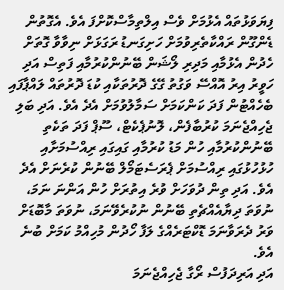ފިޔަވަޅުތައް އެޅުމަށް ވެސް އިލްތިމާސްކޮށްފަ އެވެ. އެގޮތުން ޑެންގޫން ރައްކާތެރިވުމަށް ހަށިގަނޑު ރަގަޅަށް ނިވާވާ ގޮތަށް ހެދުން އެޅުމާއި މަދިރި ލޯޝަން ބޭނުންކުރުމާއި ފަތިސް އަދި ހަވީރު އިރު އޮއްސޭ ވަގުތު ގޭގެ ދޮރުތަކާއި ކުޑަ ދޮރުތައް ލައްޕާފައި ބެހެއްޓުން ފަދަ ކަންކަމަށް ސަމާލުވުމަށް އެދެ އެވެ. އަދި ބަލި ޖެހިއްޖެނަމަ ކުރުބާފެން، ލޮނުޕެކެޓް، ސޫޕް ފަދަ ތަކެތި ބޭނުންކުރުމާއި ހުން މަޑު ކުރުމާއި ގައިގައި ރިއްސުމަށާއި ހުޅުހުޅުގައި ރިއްސުމަށް ޕެރަސެޓަމޯލް ބޭނުން ކުރެނަށް އެދެ އެވެ. އަދި ތިން ދުވަހަށް ވުރެ އިތުރަށް ހުން އަންނަ ނަމަ، ނުވަތަ ދިޔާއެއްޗެތި ބޭނުން ނުކުރެވޭނަމަ، ނުވަތަ މާބޮޑަށް ވަރު ދެރަވާނަމަ ޑޮކްޓަރެއްގެ ލަފާ ހޯދުން މުހިއްމު ކަމަށް ބުނެ އެވެ.
އަދި އަރިދަފުސް ރޯގާ ޖެހިއްޖެނަމަ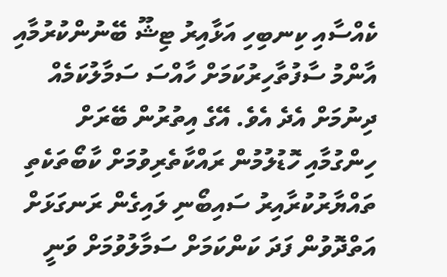ކެއްސާއި ކިނބިހި އަޅާއިރު ޓިޝޫ ބޭނުންކުރުމާއި އާންމު ސާފުތާހިރުކަމަށް ހާއްސަ ސަމާލުކަމެއް ދިނުމަށް އެދެ އެވެ. އޭގެ އިތުރުން ބޭރަށް ހިންގުމާއި ހޮޑުލުމުން ރައްކާތެރިވުމަށް ކާބޯތަކެތި ތައްޔާރުކުރާއިރު ސައިބޯނި ލައިގެން ރަނގަޅަށް އަތްދޮވުން ފަދަ ކަންކަމަށް ސަމާލުވުމަށް ވަނީ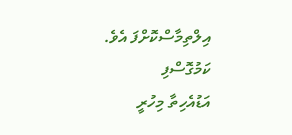އިލްތިމާސްކޮށްފަ އެވެ.
ކަމުގޮސްފި
އަޑުއެހިތާ މިހުރީ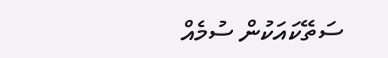ސަތޭކައަކުން ސުމެއް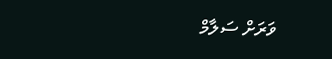ވަރަށް ސަލާމް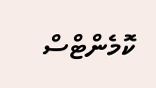ކޮމެންޓްސް